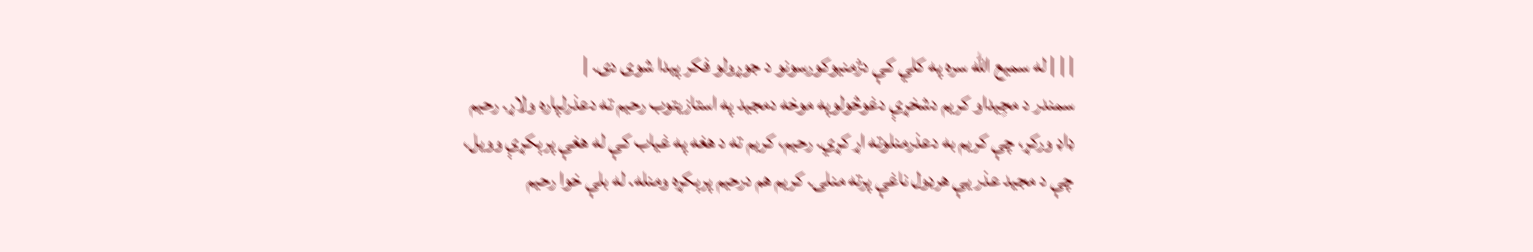| | | له سميع الله سره په کلي کې دژمنيوکورسونو د جوړولو فکر پيدا شوی دی. |
سمندر د مجِيداو کريم دشخړې دغوڅولوپه موخه دمجيد په استازيتوب رحيم ته دعذرلپاره ولاړ. رحيم ډاډ ورکړ، چې کريم به دعذرمنلوته اړ کړي. رحيم، کريم ته د هغه په غياب کې له هغې پرېکړې وويل، چې د مجيد عذر يې هرډول ناغې پرته منلی. کريم هم درحيم پرېکړه ومنله. له بلې خوا رحيم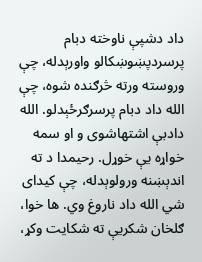داد دشپې ناوخته دبام پرسردپښوښکالو واورېدله، چې وروسته ورته څرګنده شوه، چې الله داد دبام پرسرګرځېدلو. الله دادبې اشتهاشوی و او سمه خواړه يې خوړل. رحيمدا د ته اندېښنه ورولوېدله، چې کيدای شي الله داد ناروغ وي. ها خوا، ګلخان شکريې ته شکايت وکړ،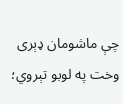چې ماشومان ډېری وخت په لوبو تېروي؛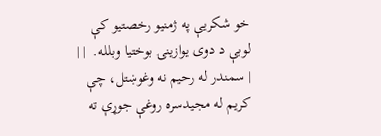خو شکريې په ژمنيو رخصتيو کې لوبې د دوی يوازينۍ بوختيا وبلله.  | | | سمندر له رحيم نه وغوښتل، چې کريم له مجيدسره روغې جوړې ته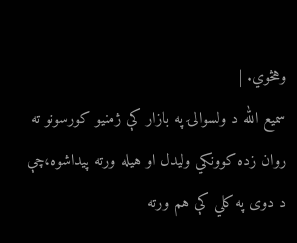وهڅوي. |
سميع الله د ولسوالۍ په بازار کې ژمنيو کورسونو ته روان زده کوونکي وليدل او هيله ورته پيداشوه،چې د دوی په کلي کې هم ورته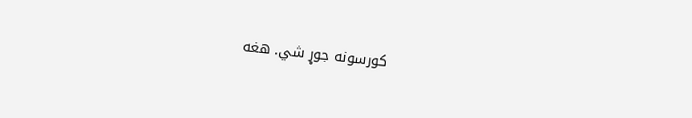کورسونه جوړ شي. هغه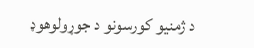د ژمنيو کورسونو د جوړولوهوډ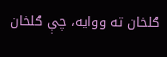ګلخان ته ووايه، چې ګلخان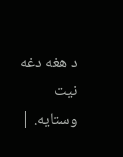د هغه دغه نيت وستايه. |